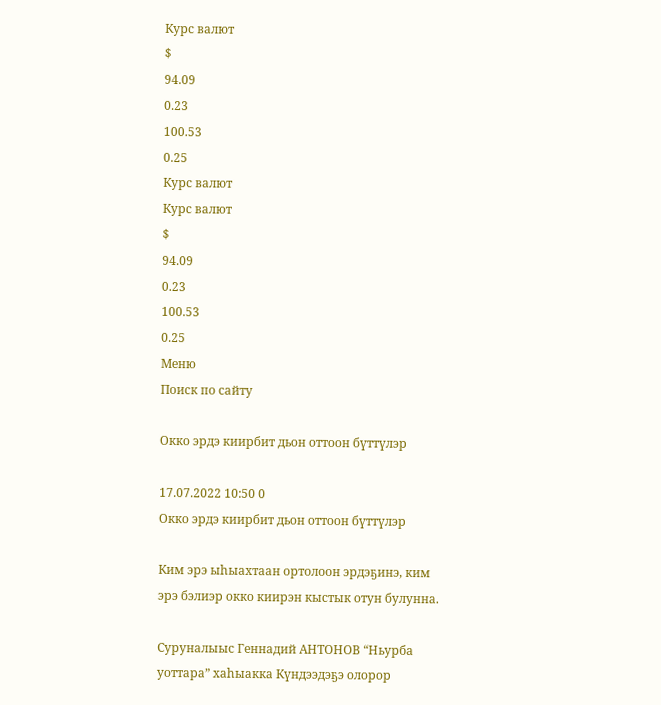Курс валют
$
94.09
0.23
100.53
0.25
Курс валют
Курс валют
$
94.09
0.23
100.53
0.25
Меню
Поиск по сайту

Окко эрдэ киирбит дьон оттоон бүттүлэр

17.07.2022 10:50 0
Окко эрдэ киирбит дьон оттоон бүттүлэр

Ким эрэ ыһыахтаан ортолоон эрдэҕинэ, ким эрэ бэлиэр окко киирэн кыстык отун булунна.

Суруналыыс Геннадий АНТОНОВ “Ньурба уоттара” хаһыакка Күндээдэҕэ олорор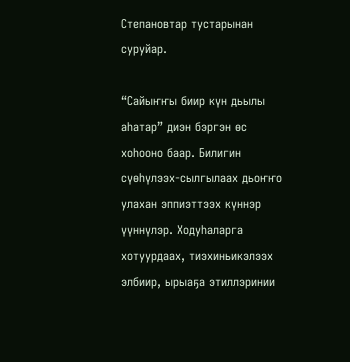Степановтар тустарынан суруйар.

“Сайыҥҥы биир күн дьылы аһатар” диэн бэргэн өс хоһооно баар. Билигин сүөһүлээх-сылгылаах дьоҥҥо улахан эппиэттээх күннэр үүннүлэр. Ходуһаларга хотуурдаах, тиэхиньикэлээх элбиир, ырыаҕа этиллэринии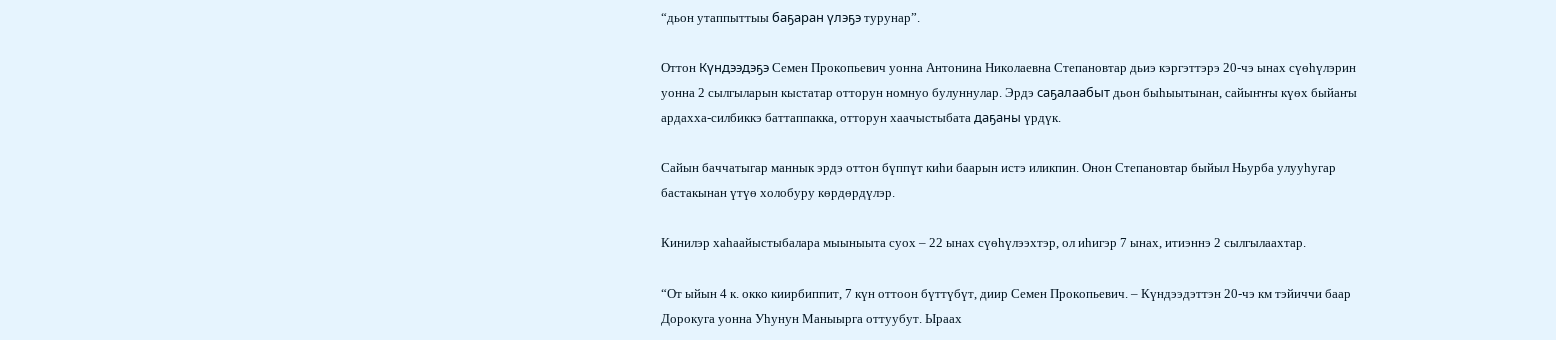“дьон утаппыттыы баҕаран үлэҕэ турунар”.

Оттон Күндээдэҕэ Семен Прокопьевич уонна Антонина Николаевна Степановтар дьиэ кэргэттэрэ 20-чэ ынах сүөһүлэрин уонна 2 сылгыларын кыстатар отторун номнуо булуннулар. Эрдэ саҕалаабыт дьон быһыытынан, сайыҥҥы күөх быйаҥы ардахха-силбиккэ баттаппакка, отторун хаачыстыбата даҕаны үрдүк.

Сайын баччатыгар маннык эрдэ оттон бүппүт киһи баарын истэ иликпин. Онон Степановтар быйыл Ньурба улууһугар бастакынан үтүө холобуру көрдөрдүлэр.

Кинилэр хаһаайыстыбалара мыыныыта суох – 22 ынах сүөһүлээхтэр, ол иһигэр 7 ынах, итиэннэ 2 сылгылаахтар.

“От ыйын 4 к. окко киирбиппит, 7 күн оттоон бүттүбүт, диир Семен Прокопьевич. – Күндээдэттэн 20-чэ км тэйиччи баар Дорокуга уонна Уһунун Маныырга оттуубут. Ыраах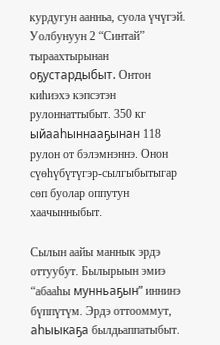курдугун аанньа, суола үчүгэй. Уолбунуун 2 “Синтай” тыраахтырынан оҕустардыбыт. Онтон киһиэхэ кэпсэтэн рулоннаттыбыт. 350 кг ыйааһыннааҕынан 118 рулон от бэлэмнэннэ. Онон сүөһүбүтүгэр-сылгыбытыгар сөп буолар оппутун хаачынныбыт.

Сылын аайы маннык эрдэ оттуубут. Былырыын эмиэ “абааһы мунньаҕын” иннинэ бүппүтүм. Эрдэ оттооммут, аһыыкаҕа былдьаппатыбыт.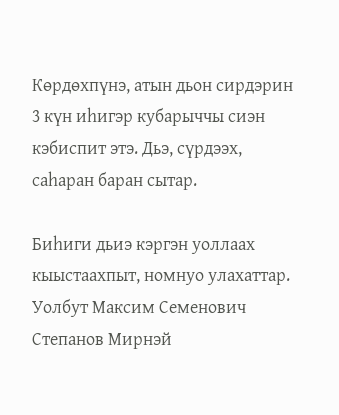Көрдөхпүнэ, атын дьон сирдэрин 3 күн иһигэр кубарыччы сиэн кэбиспит этэ. Дьэ, сүрдээх, саһаран баран сытар.

Биһиги дьиэ кэргэн уоллаах кыыстаахпыт, номнуо улахаттар. Уолбут Максим Семенович Степанов Мирнэй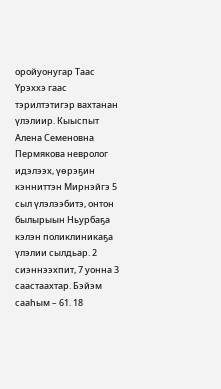оройуонугар Таас Үрэххэ гаас тэрилтэтигэр вахтанан үлэлиир. Кыыспыт Алена Семеновна Пермякова невролог идэлээх, үөрэҕин кэнниттэн Мирнэйгэ 5 сыл үлэлээбитэ, онтон былырыын Ньурбаҕа кэлэн поликлиникаҕа үлэлии сылдьар. 2 сиэннээхпит, 7 уонна 3 саастаахтар. Бэйэм сааһым – 61. 18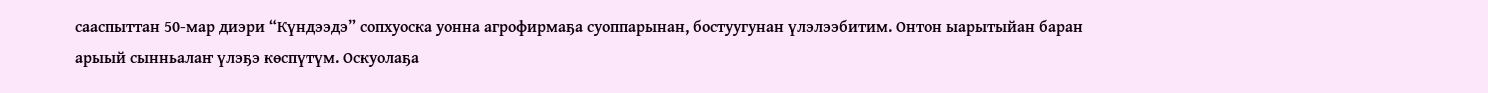сааспыттан 50-мар диэри “Күндээдэ” сопхуоска уонна агрофирмаҕа суоппарынан, бостуугунан үлэлээбитим. Онтон ыарытыйан баран арыый сынньалаҥ үлэҕэ көспүтүм. Оскуолаҕа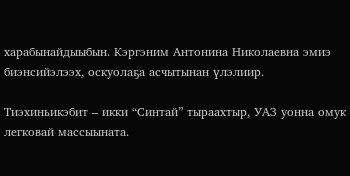харабынайдыыбын. Кэргэним Антонина Николаевна эмиэ биэнсийэлээх, оскуолаҕа асчытынан үлэлиир.

Тиэхиньикэбит – икки “Синтай” тыраахтыр, УАЗ уонна омук легковай массыыната.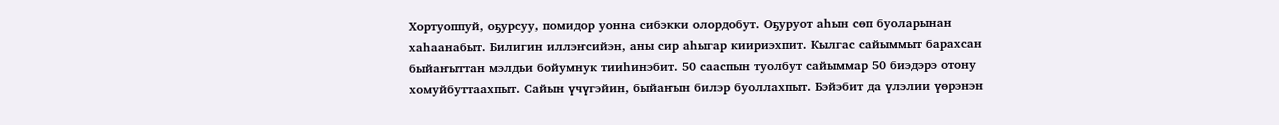Хортуоппуй, оҕурсуу, помидор уонна сибэкки олордобут. Оҕуруот аһын сөп буоларынан хаһаанабыт. Билигин иллэҥсийэн, аны сир аһыгар киириэхпит. Кылгас сайыммыт барахсан быйаҥыттан мэлдьи бойумнук тииһинэбит. 50 сааспын туолбут сайыммар 50 биэдэрэ отону хомуйбуттаахпыт. Сайын үчүгэйин, быйаҥын билэр буоллахпыт. Бэйэбит да үлэлии үөрэнэн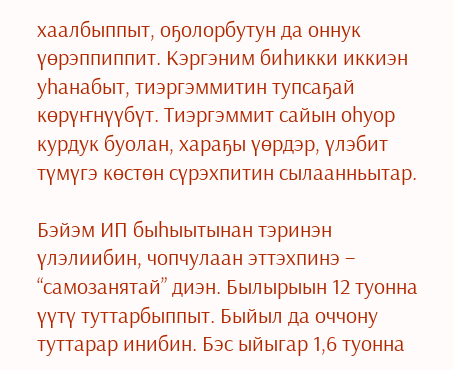хаалбыппыт, оҕолорбутун да оннук үөрэппиппит. Кэргэним биһикки иккиэн уһанабыт, тиэргэммитин тупсаҕай көрүҥнүүбүт. Тиэргэммит сайын оһуор курдук буолан, хараҕы үөрдэр, үлэбит түмүгэ көстөн сүрэхпитин сылаанньытар.

Бэйэм ИП быһыытынан тэринэн үлэлиибин, чопчулаан эттэхпинэ – “самозанятай” диэн. Былырыын 12 туонна үүтү туттарбыппыт. Быйыл да оччону туттарар инибин. Бэс ыйыгар 1,6 туонна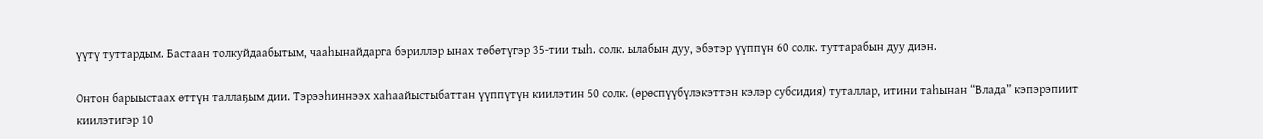үүтү туттардым. Бастаан толкуйдаабытым, чааһынайдарга бэриллэр ынах төбөтүгэр 35-тии тыһ. солк. ылабын дуу, эбэтэр үүппүн 60 солк. туттарабын дуу диэн.

Онтон барыыстаах өттүн таллаҕым дии. Тэрээһиннээх хаһаайыстыбаттан үүппүтүн киилэтин 50 солк. (өрөспүүбүлэкэттэн кэлэр субсидия) туталлар, итини таһынан “Влада” кэпэрэпиит киилэтигэр 10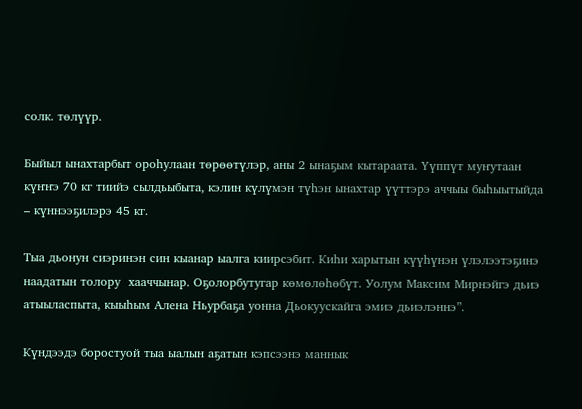солк. төлүүр.

Быйыл ынахтарбыт ороһулаан төрөөтүлэр, аны 2 ынаҕым кытараата. Үүппүт муҥутаан күҥҥэ 70 кг тиийэ сылдьыбыта, кэлин күлүмэн түһэн ынахтар үүттэрэ аччыы быһыытыйда – күннээҕилэрэ 45 кг.

Тыа дьонун сиэринэн син кыанар ыалга киирсэбит. Киһи харытын күүһүнэн үлэлээтэҕинэ наадатын толору  хааччынар. Оҕолорбутугар көмөлөһөбүт. Уолум Максим Мирнэйгэ дьиэ атыыласпыта, кыыһым Алена Ньурбаҕа уонна Дьокуускайга эмиэ дьиэлэннэ”.

Күндээдэ боростуой тыа ыалын аҕатын кэпсээнэ маннык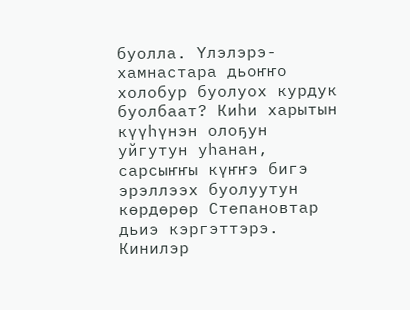буолла. Үлэлэрэ-хамнастара дьоҥҥо холобур буолуох курдук буолбаат? Киһи харытын күүһүнэн олоҕун уйгутун уһанан, сарсыҥҥы күҥҥэ бигэ эрэллээх буолуутун көрдөрөр Степановтар дьиэ кэргэттэрэ. Кинилэр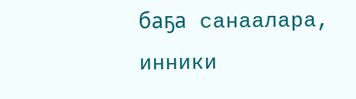баҕа санаалара, инники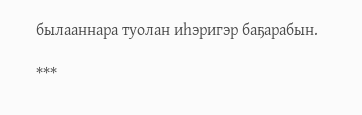былааннара туолан иһэригэр баҕарабын.

***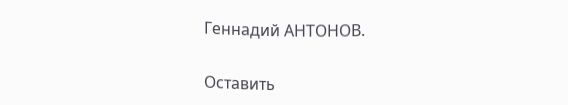Геннадий АНТОНОВ.

Оставить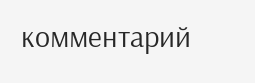комментарий